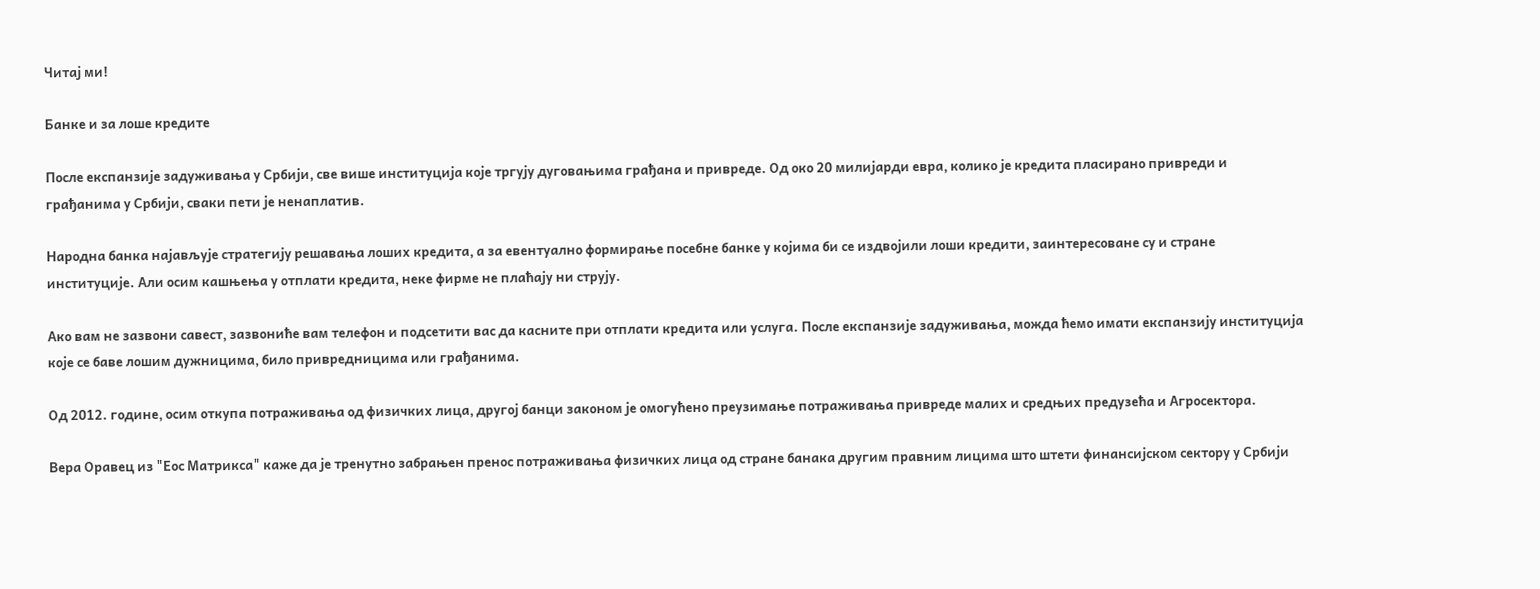Читај ми!

Банке и за лоше кредите

После експанзије задуживања у Србији, све више институција које тргују дуговањима грађана и привреде. Од око 20 милијарди евра, колико је кредита пласирано привреди и грађанима у Србији, сваки пети је ненаплатив.

Народна банка најављује стратегију решавања лоших кредита, а за евентуално формирање посебне банке у којима би се издвојили лоши кредити, заинтересоване су и стране институције. Али осим кашњења у отплати кредита, неке фирме не плаћају ни струју.

Ако вам не зазвони савест, зазвониће вам телефон и подсетити вас да касните при отплати кредита или услуга. После експанзије задуживања, можда ћемо имати експанзију институција које се баве лошим дужницима, било привредницима или грађанима.

Од 2012. године, осим откупа потраживања од физичких лица, другој банци законом је омогућено преузимање потраживања привреде малих и средњих предузећа и Агросектора.

Вера Оравец из "Еос Матрикса" каже да је тренутно забрањен пренос потраживања физичких лица од стране банака другим правним лицима што штети финансијском сектору у Србији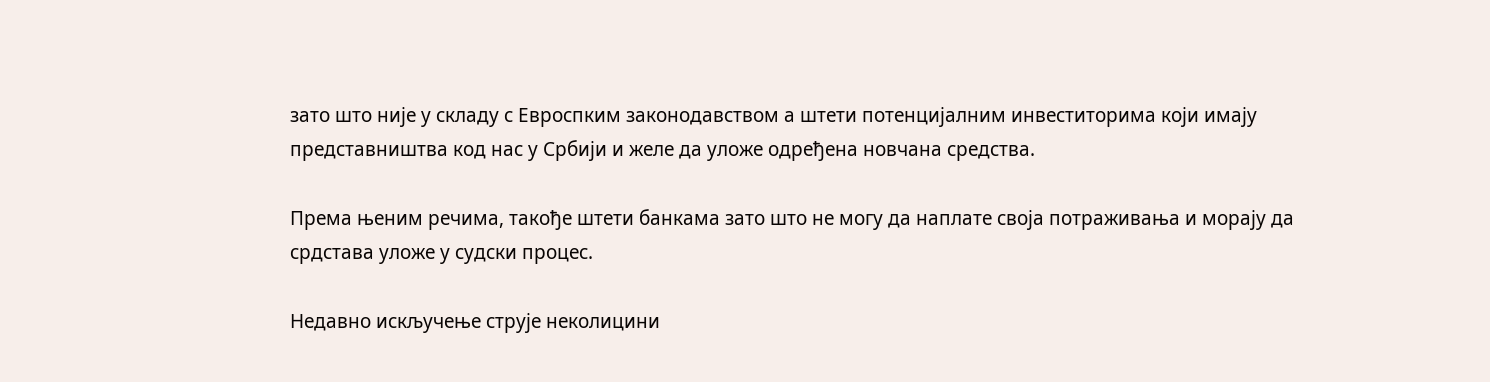зато што није у складу с Евроспким законодавством а штети потенцијалним инвеститорима који имају представништва код нас у Србији и желе да уложе одређена новчана средства.

Према њеним речима, такође штети банкама зато што не могу да наплате своја потраживања и морају да срдстава уложе у судски процес.

Недавно искључење струје неколицини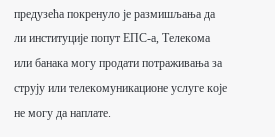предузећа покренуло је размишљања да ли институције попут ЕПС-а, Телекома или банака могу продати потраживања за струју или телекомуникационе услуге које не могу да наплате.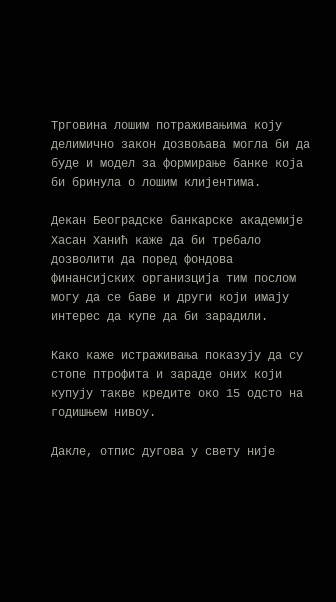Трговина лошим потраживањима коју делимично закон дозвољава могла би да буде и модел за формирање банке која би бринула о лошим клијентима.

Декан Београдске банкарске академије Хасан Ханић каже да би требало дозволити да поред фондова финансијских организција тим послом могу да се баве и други који имају интерес да купе да би зарадили.

Како каже истраживања показују да су стопе птрофита и зараде оних који купују такве кредите око 15 одсто на годишњем нивоу.

Дакле, отпис дугова у свету није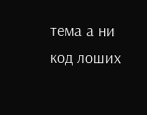тема а ни код лоших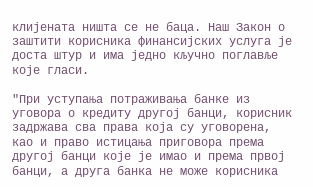клијената ништа се не баца. Наш Закон о заштити корисника финансијских услуга је доста штур и има једно кључно поглавље које гласи.

"При уступања потраживања банке из уговора о кредиту другој банци, корисник задржава сва права која су уговорена, као и право истицања приговора према другој банци које је имао и према првој банци, а друга банка не може корисника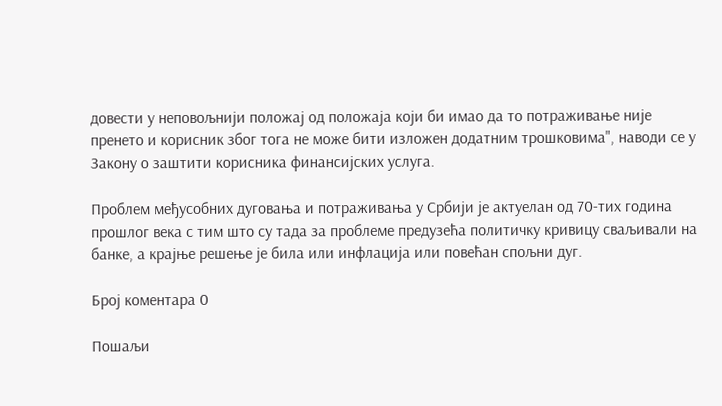довести у неповољнији положај од положаја који би имао да то потраживање није пренето и корисник због тога не може бити изложен додатним трошковима", наводи се у Закону о заштити корисника финансијских услуга.

Проблем међусобних дуговања и потраживања у Србији је актуелан од 70-тих година прошлог века с тим што су тада за проблеме предузећа политичку кривицу сваљивали на банке, а крајње решење је била или инфлација или повећан спољни дуг.

Број коментара 0

Пошаљи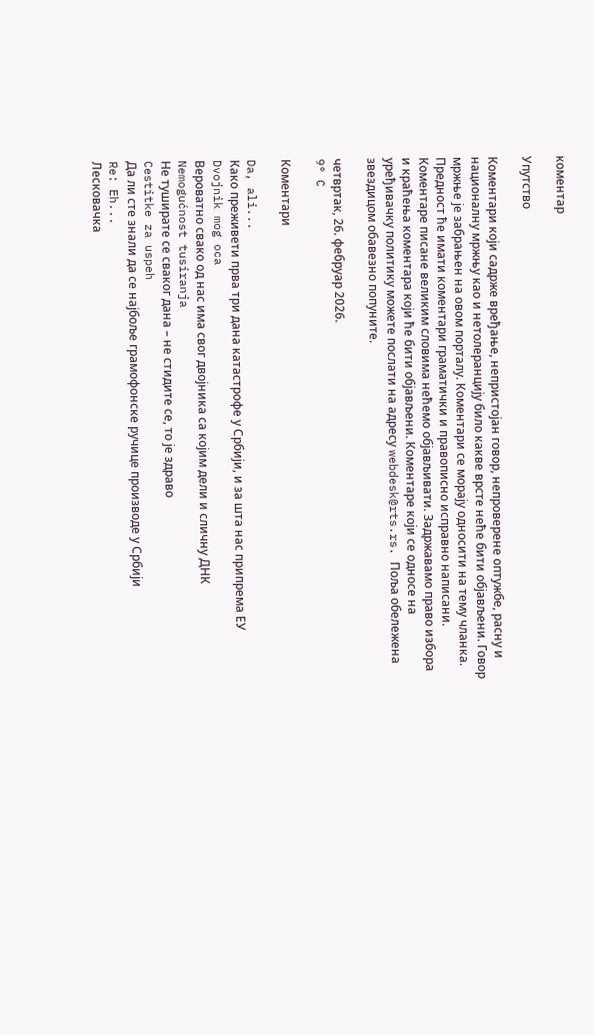коментар

Упутство

Коментари који садрже вређање, непристојан говор, непроверене оптужбе, расну и националну мржњу као и нетолеранцију било какве врсте неће бити објављени. Говор мржње је забрањен на овом порталу. Коментари се морају односити на тему чланка. Предност ће имати коментари граматички и правописно исправно написани. Коментаре писане великим словима нећемо објављивати. Задржавамо право избора и краћења коментара који ће бити објављени. Коментаре који се односе на уређивачку политику можете послати на адресу webdesk@rts.rs. Поља обележена звездицом обавезно попуните.

четвртак, 26. фебруар 2026.
9° C

Коментари

Da, ali...
Како преживети прва три дана катастрофе у Србији, и за шта нас припрема ЕУ
Dvojnik mog oca
Вероватно свако од нас има свог двојника са којим дели и сличну ДНК
Nemogućnost tusiranja
Не туширате се сваког дана – не стидите се, то је здраво
Cestitke za uspeh
Да ли сте знали да се најбоље грамофонске ручице производе у Србији
Re: Eh...
Лесковачка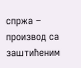спржа – производ са заштићеним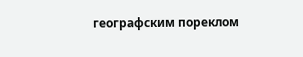географским пореклом